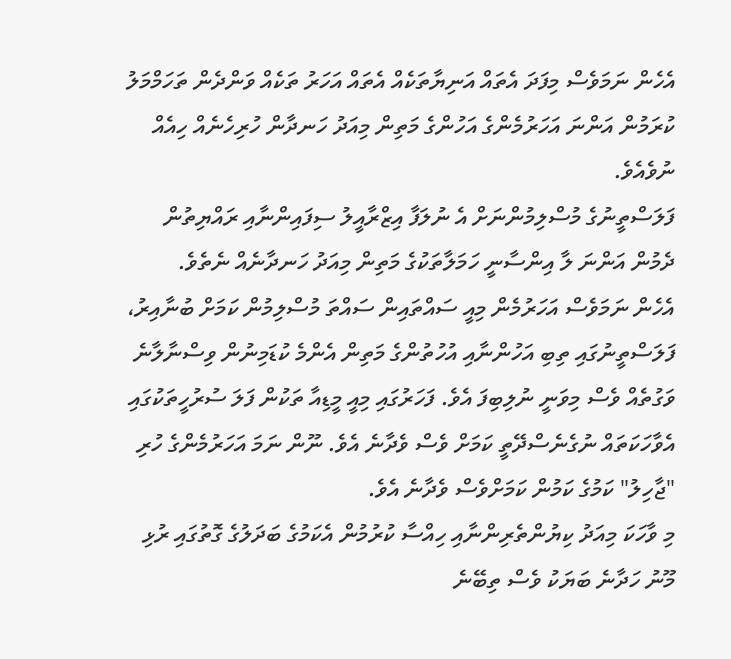އެހެން ނަމަވެސް މިފަދަ އެތައް އަނިޔާތަކެއް އެތައް އަހަރު ތަކެއް ވަންދެން ތަހަމްމަލު ކުރަމުން އަންނަ އަހަރުމެންގެ އަހުންގެ މަތިން މިއަދު ހަނދާން ހުރިހެނެއް ހިއެއް ނުވެއެވެ.
ފަލަސްތީނުގެ މުސްލިމުންނަށް އެ ނުލަފާ އިޒްރާއީލު ސިފައިންނާއި ރައްޔިތުން ދެމުން އަންނަ ލާ އިންސާނީ ހަމަލާތަކުގެ މަތިން މިއަދު ހަނދާނެއް ނެތެވެ.
އެހެން ނަމަވެސް އަހަރުމެން މިއީ ސައްތައިން ސައްތަ މުސްލިމުން ކަމަށް ބުނާއިރު، ފަލަސްތީނުގައި ތިބި އަހުންނާއި އުހުތުންގެ މަތިން އެންމެ ކުޑަމިނުން ވިސްނާލާނެ ވަގުތެއް ވެސް މިވަނީ ނުލިބިފަ އެވެ. ފަހަރުގައި މިއީ މީޑިއާ ތަކުން ފަލަ ސުރުހީތަކުގައި އެވާހަކަތައް ނުގެނެސްދޭތީ ކަމަށް ވެސް ވެދާނެ އެވެ. ނޫން ނަމަ އަހަރުމެންގެ ހުރި "ޖާހިލު" ކަމުގެ ކަމުން ކަމަށްވެސް ވެދާނެ އެވެ.
މި ވާހަކަ މިއަދު ކިޔުންތެރިންނާއި ހިއްސާ ކުރުމުން އެކަމުގެ ބަދަލުގެ ގޮތުގައި ރުޅި މޫނު ހަދާނެ ބަޔަކު ވެސް ތިބޭނެ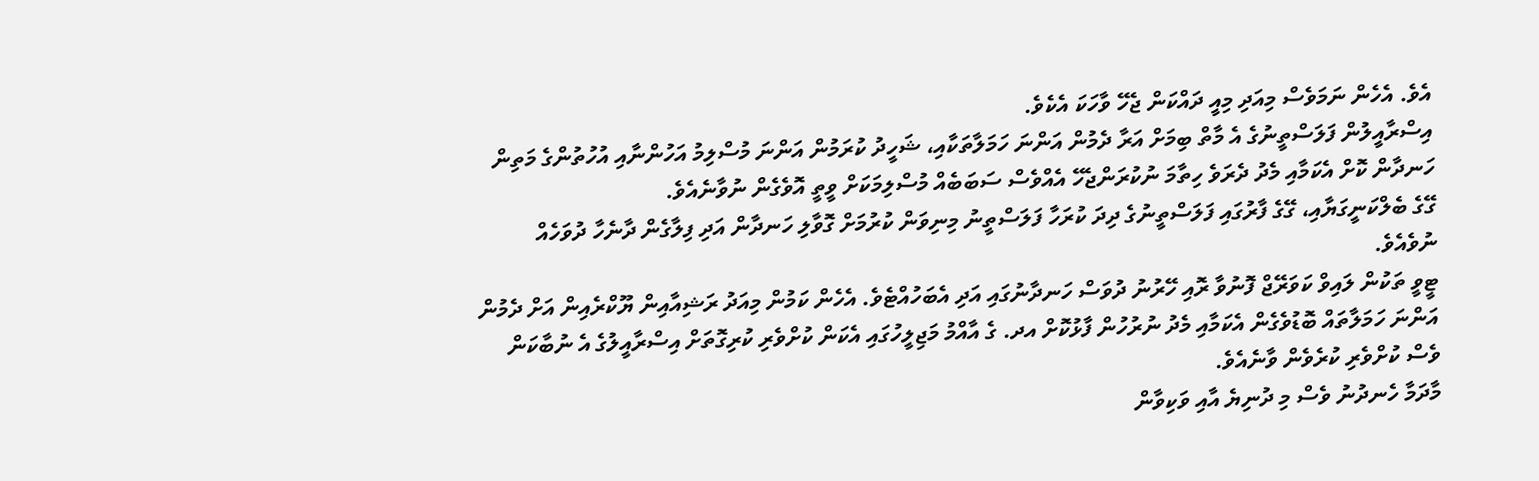އެވެ. އެހެން ނަމަވެސް މިއަދި މިއީ ދައްކަން ޖެހޭ ވާހަކަ އެކެވެ.
އިސްރާއީލުން ފަލަސްތީނުގެ އެ މާތް ބިމަށް އަރާ ދެމުން އަންނަ ހަމަލާތަކާއި، ޝަހީދު ކުރަމުން އަންނަ މުސްލިމު އަހުންނާއި އުހުތުންގެ މަތިން ހަނދާން ކޮށް އެކަމާއި މެދު ދެރަވެ ހިތާމަ ނުކުރަންޖެހޭ އެއްވެސް ސަބަބެއް މުސްލިމަކަށް ވީތީ އޮވެގެން ނުވާނެއެވެ.
ގޭގެ ބެލްކަނީގަޔާއި، ގޭގެ ފާރުގައި ފަލަސްތީނުގެ ދިދަ ކުރަހާ ފަލަސްތީނު މިނިވަން ކުރުމަށް ގޮވާލި ހަނދާން އަދި ފިލާގެން ދާނެހާ ދުވަހެއް ނުވެއެވެ.
ޓީވީ ތަކުން ލައިވް ކަވަރޭޖް ފޮނުވާ ރޮއި ހޭރުނު ދުވަސް ހަނދާނުގައި އަދި އެބަހުއްޓެވެ. އެހެން ކަމުން މިއަދު ރަޝިއާއިން ޔޫކްރެއިން އަށް ދެމުން އަންނަ ހަމަލާތައް ބޮޑުވެގެން އެކަމާއި މެދު ނުރުހުން ފާޅުކޮށް އދ. ގެ އާއްމު މަޖިލީހުގައި އެކަން ކުށްވެރި ކުރިގޮތަށް އިސްރާއީލުގެ އެ ނުބާކަން ވެސް ކުށްވެރި ކުރެވެން ވާނެއެވެ.
މާދަމާ ހެނދުނު ވެސް މި ދުނިޔެ އާއި ވަކިވާން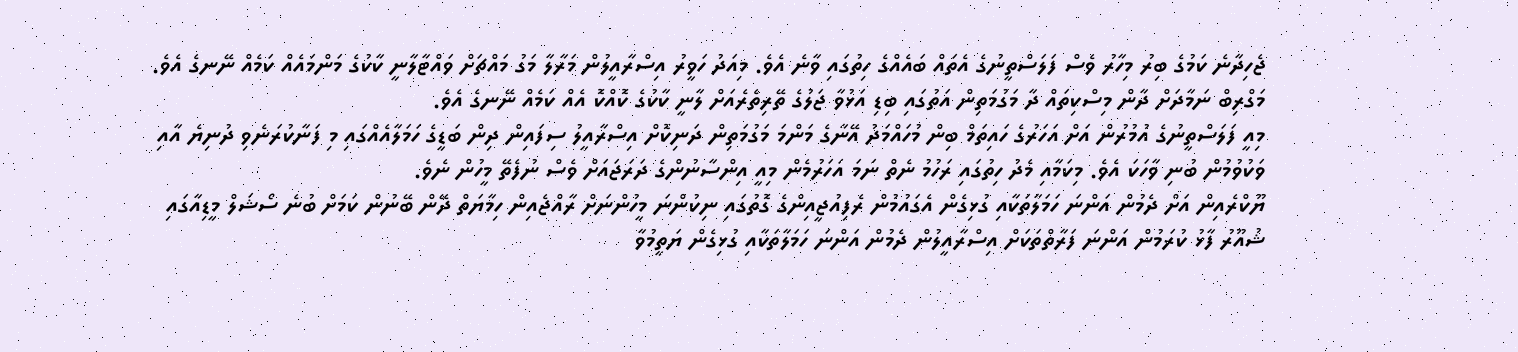ޖެހިދާނެ ކަމުގެ ބިރު މިހާރު ވެސް ފަލަސްތީނުގެ އެތައް ބައެއްގެ ހިތުގައި ވާނެ އެވެ. މިއަދު ހަވީރު އިސްރާއީލުން މަރާލާ މަގު މައްޗަށް ވައްޓާލާނީ ކާކުގެ މަންމައެއް ކަމެއް ނޭނގެ އެވެ. މަގްރިބް ނަމާދަށް ދާން މިސްކިތައް ދާ މަގުމަތިން އަތުގައި ބިޑި އަޅުވާ ޖަލުގެ ތޭރިތެރެއަށް ލާނީ ކާކުގެ ކޮއްކޮ އެއް ކަމެއް ނޭނގެ އެވެ.
މިއީ ފަލަސްތީނުގެ އުމުރުން އަށް އަހަރުގެ ހައިތަމް ބިން މުހައްމަދު އޭނާގެ މަންމަ މަގުމަތިން ދަނިކޮށް އިސްރާއީލު ސިފައިން ދިން ބަޑީގެ ހަމަލާއެއްގައި މި ފަނާކުރަނެވި ދުނިޔެ އާއި ވަކުވުމުން ބުނި ވާހަކަ އެވެ. މިކަމާއި މެދު ހިތުގައި ރަހުމު ނެތް ނަމަ އަހަރުމެން މިއީ އިންސާނުންގެ ދަރަޖައަށް ވެސް ނުފެތޭ މީހުން ނެވެ.
ޔޫކްރެއިން އަށް ދެމުން އަންނަ ހަމަލާތަކާއި ގުޅިގެން އެގައުމުން ރެފިއުޖީއިންގެ ގޮތުގައި ނިކުންނަ މީހުންނަށް ރާއްޖެއިން ހިމާޔަތް ދޭން ބޭނުން ކަމަށް ބުނެ ސޯޝަލް މީޑިއާގައި ޝުއޫރު ފާޅު ކުރަމުން އަންނަ ފަރާތްތަކަށް އިސްރާއީލުން ދެމުން އަންނަ ހަމަލާތަކާއި ގުޅިގެން ޔަތީމުވާ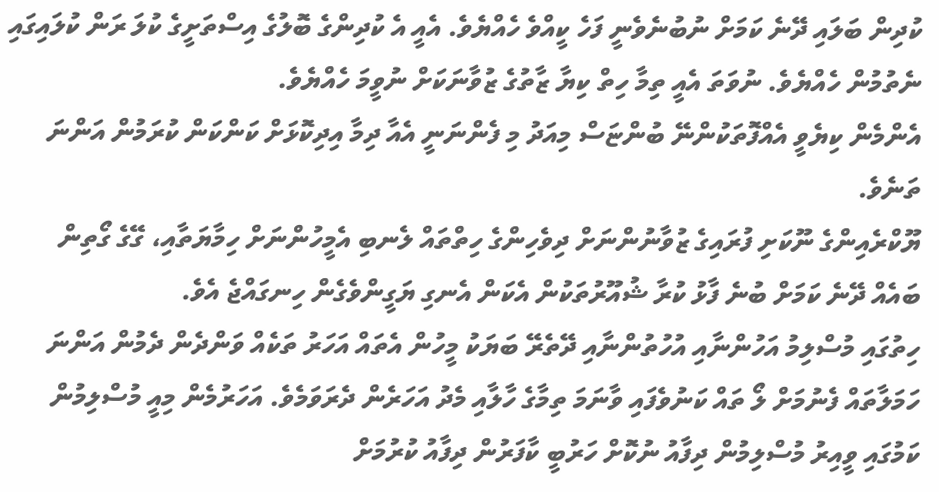ކުދިން ބަލައި ދޭނެ ކަމަށް ނުބުނެވެނީ ފަހެ ކީއްވެ ހެއްޔެވެ. އެއީ އެ ކުދިންގެ ބޮލުގެ އިސްތަށީގެ ކުލަ ރަން ކުލައިގައި ނެތުމުން ހެއްޔެވެ. ނުވަތަ އެއީ ތިމާ ހިތް ކިޔާ ޒާތުގެ ޒުވާނަކަށް ނުވީމަ ހެއްޔެވެ.
އެންމެން ކިޔެވީ އެއްފޮތަކުންނޭ ބުންޏަސް މިއަދު މި ފެންނަނީ އެއާ ދިމާ އިދިކޮޅަށް ކަންކަން ކުރަމުން އަންނަ ތަނެވެ.
ޔޫކްރެއިންގެ ނޫކަށި ފުރައިގެ ޒުވާނުންނަށް ދިވެހިންގެ ހިތްތައް ލެނބި އެމީހުންނަށް ހިމާޔަތާއި، ގޭގެ ގޯތިން ބައެއް ދޭނެ ކަމަށް ބުނެ ފާޅު ކުރާ ޝުއޫރުތަކުން އެކަން އެނގި ޔަގީންވެގެން ހިނގައްޖެ އެވެ.
ހިތުގައި މުސްލިމު އަހުންނާއި އުހުތުންނާއި ދޭތެރޭ ބަޔަކު މީހުން އެތައް އަހަރު ތަކެއް ވަންދެން ދެމުން އަންނަ ހަމަލާތައް ފެނުމަށް ލޯ ތައް ކަނުވެފައި ވާނަމަ ތިމާގެ ހާލާއި މެދު އަހަރެން ދެރަވަމެވެ. އަހަރުމެން މިއީ މުސްލިމުން ކަމުގައި ވީއިރު މުސްލިމުން ދިފާއު ނުކޮށް ހަރުބީ ކާފަރުން ދިފާއު ކުރުމަށް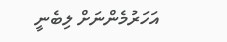އަހަރުމެންނަށް ލިބެނީ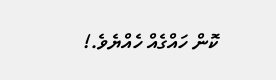ކޮން ހައްގެއް ހެއްޔެވެ.!